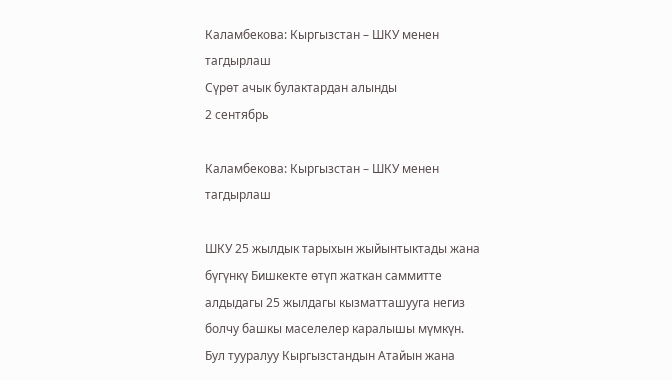Каламбекова: Кыргызстан – ШКУ менен тагдырлаш
Сүрөт ачык булактардан алынды
2 сентябрь

Каламбекова: Кыргызстан – ШКУ менен тагдырлаш

ШКУ 25 жылдык тарыхын жыйынтыктады жана бүгүнкү Бишкекте өтүп жаткан саммитте алдыдагы 25 жылдагы кызматташууга негиз болчу башкы маселелер каралышы мүмкүн. Бул тууралуу Кыргызстандын Атайын жана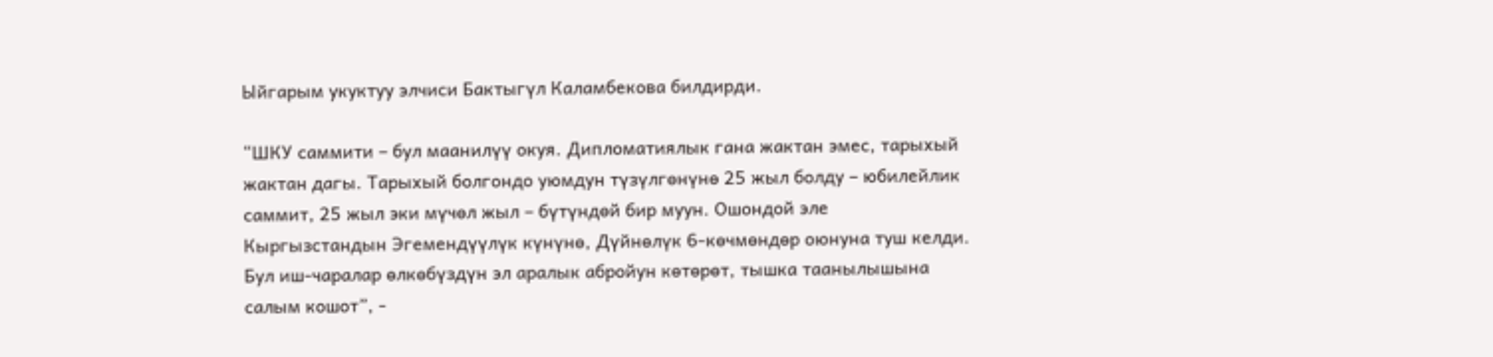Ыйгарым укуктуу элчиси Бактыгүл Каламбекова билдирди.

“ШКУ саммити – бул маанилүү окуя. Дипломатиялык гана жактан эмес, тарыхый жактан дагы. Тарыхый болгондо уюмдун түзүлгөнүнө 25 жыл болду – юбилейлик саммит, 25 жыл эки мүчөл жыл – бүтүндөй бир муун. Ошондой эле Кыргызстандын Эгемендүүлүк күнүнө, Дүйнөлүк 6-көчмөндөр оюнуна туш келди. Бул иш-чаралар өлкөбүздүн эл аралык абройун көтөрөт, тышка таанылышына салым кошот”, -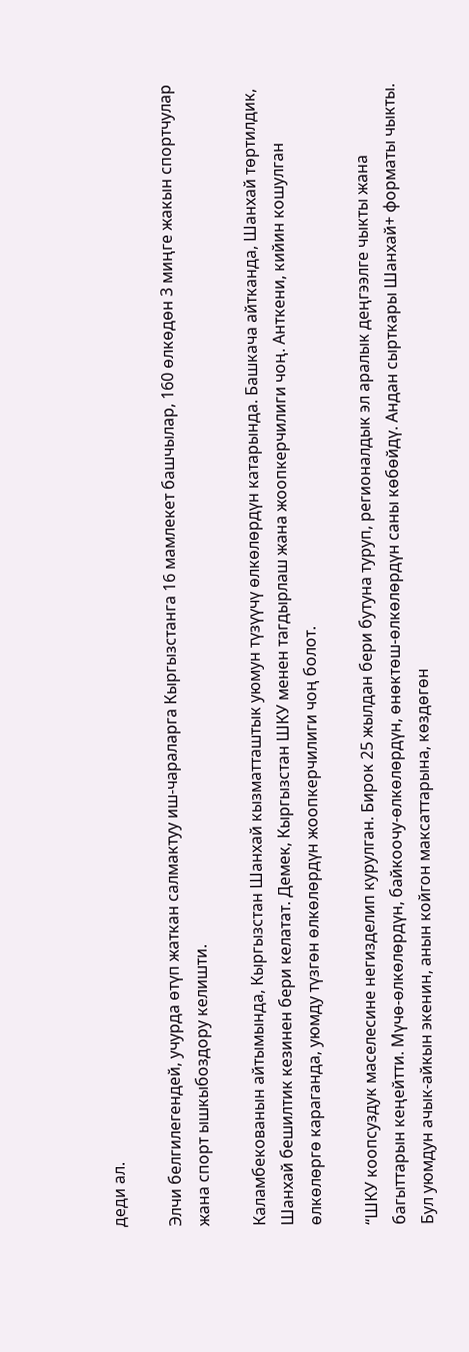деди ал.

Элчи белгилегендей, учурда өтүп жаткан салмактуу иш-чараларга Кыргызстанга 16 мамлекет башчылар, 160 өлкөдөн 3 миңге жакын спортчулар жана спорт ышкыбоздору келишти.

Каламбекованын айтымында, Кыргызстан Шанхай кызматташтык уюмун түзүүчү өлкөлөрдүн катарында. Башкача айтканда, Шанхай төртилдик, Шанхай бешилтик кезинен бери келатат. Демек, Кыргызстан ШКУ менен тагдырлаш жана жоопкерчилиги чоң. Анткени, кийин кошулган өлкөлөргө караганда, уюмду түзгөн өлкөлөрдүн жоопкерчилиги чоң болот.

“ШКУ коопсуздук маселесине негизделип курулган. Бирок 25 жылдан бери бутуна туруп, регионалдык эл аралык деңгээлге чыкты жана багыттарын кеңейтти. Мүчө-өлкөлөрдүн, байкоочу-өлкөлөрдүн, өнөктөш-өлкөлөрдүн саны көбөйдү. Андан сырткары Шанхай+ форматы чыкты. Бул уюмдун ачык-айкын экенин, анын койгон максаттарына, көздөгөн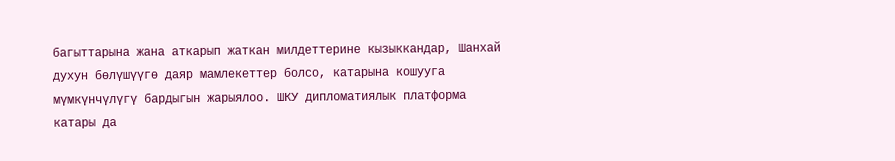багыттарына жана аткарып жаткан милдеттерине кызыккандар, Шанхай духун бөлүшүүгө даяр мамлекеттер болсо, катарына кошууга мүмкүнчүлүгү бардыгын жарыялоо. ШКУ дипломатиялык платформа катары да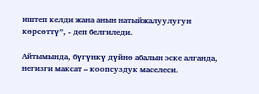иштеп келди жана анын натыйжалуулугун көрсөттү”, - деп белгиледи.

Айтымында, бүгүнкү дүйнө абалын эске алганда, негизги максат – коопсуздук маселеси.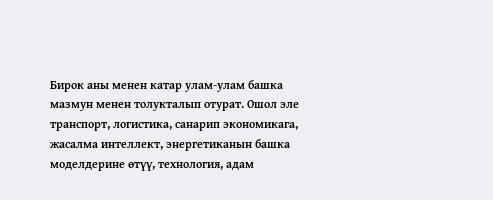Бирок аны менен катар улам-улам башка мазмун менен толукталып отурат. Ошол эле транспорт, логистика, санарип экономикага, жасалма интеллект, энергетиканын башка моделдерине өтүү, технология, адам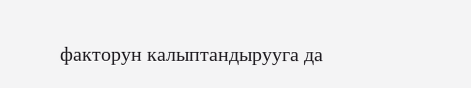факторун калыптандырууга да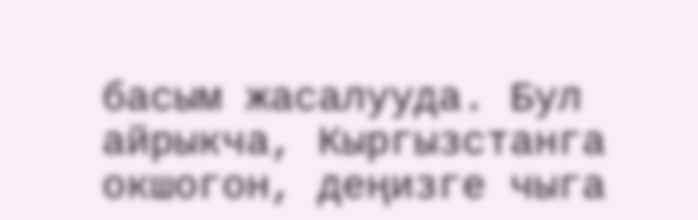басым жасалууда. Бул айрыкча, Кыргызстанга окшогон, деңизге чыга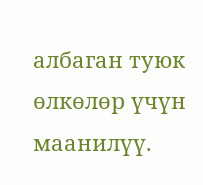албаган туюк өлкөлөр үчүн маанилүү.